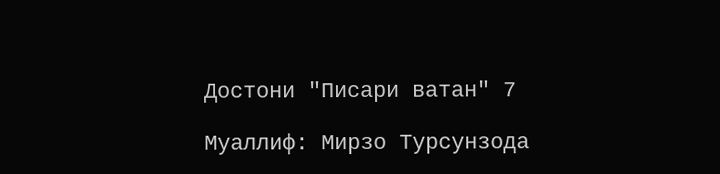Достони "Писари ватан" 7

Муаллиф: Мирзо Турсунзода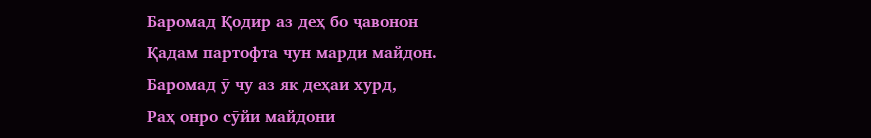Баромад Қодир аз деҳ бо ҷавонон
Қадам партофта чун марди майдон.
Баромад ӯ чу аз як деҳаи хурд,
Раҳ онро сӯйи майдони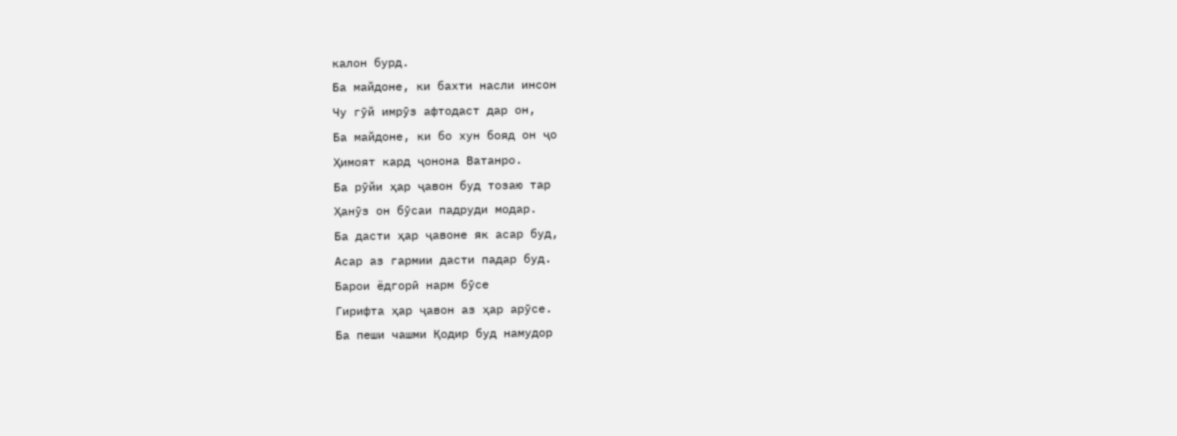калон бурд.
Ба майдоне, ки бахти насли инсон
Чу гӯй имрӯз афтодаст дар он,
Ба майдоне, ки бо хун бояд он ҷо
Ҳимоят кард ҷонона Ватанро.
Ба рӯйи ҳар ҷавон буд тозаю тар
Ҳанӯз он бӯсаи падруди модар.
Ба дасти ҳар ҷавоне як асар буд,
Асар аз гармии дасти падар буд.
Барои ёдгорӣ нарм бӯсе
Гирифта ҳар ҷавон аз ҳар арӯсе.
Ба пеши чашми Қодир буд намудор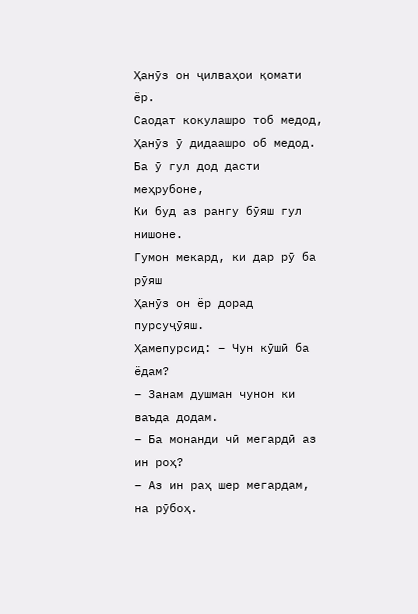Ҳанӯз он ҷилваҳои қомати ёр.
Саодат кокулашро тоб медод,
Ҳанӯз ӯ дидаашро об медод.
Ба ӯ гул дод дасти меҳрубоне,
Ки буд аз рангу бӯяш гул нишоне.
Гумон мекард, ки дар рӯ ба рӯяш
Ҳанӯз он ёр дорад пурсуҷӯяш.
Ҳамепурсид: – Чун кӯшӣ ба ёдам?
– Занам душман чунон ки ваъда додам.
– Ба монанди чӣ мегардӣ аз ин роҳ?
– Аз ин раҳ шер мегардам, на рӯбоҳ.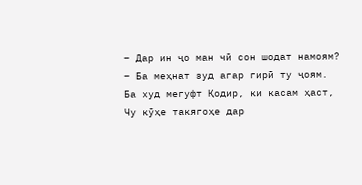– Дар ин ҷо ман чӣ сон шодат намоям?
– Ба меҳнат зуд агар гирӣ ту ҷоям.
Ба худ мегуфт Қодир, ки касам ҳаст,
Чу кӯҳе такягоҳе дар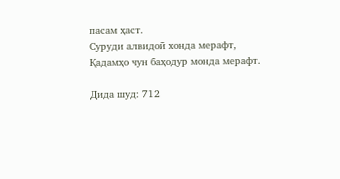пасам ҳаст.
Суруди алвидоӣ хонда мерафт,
Қадамҳо чун баҳодур монда мерафт.

Дида шуд: 712